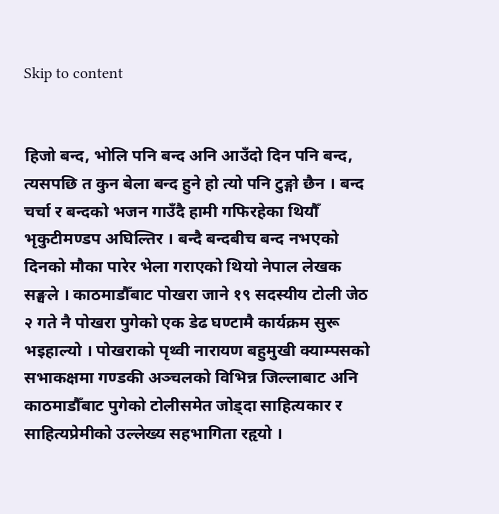Skip to content


हिजो बन्द, भोलि पनि बन्द अनि आउँदो दिन पनि बन्द, त्यसपछि त कुन बेला बन्द हुने हो त्यो पनि टुङ्गो छैन । बन्द चर्चा र बन्दको भजन गाउँदै हामी गफिरहेका थियौँ भृकुटीमण्डप अघिल्तिर । बन्दै बन्दबीच बन्द नभएको दिनको मौका पारेर भेला गराएको थियो नेपाल लेखक सङ्घले । काठमाडौँबाट पोखरा जाने १९ सदस्यीय टोली जेठ २ गते नै पोखरा पुगेको एक डेढ घण्टामै कार्यक्रम सुरू भइहाल्यो । पोखराको पृथ्वी नारायण बहुमुखी क्याम्पसको सभाकक्षमा गण्डकी अञ्चलको विभिन्न जिल्लाबाट अनि काठमाडौँबाट पुगेको टोलीसमेत जोड्दा साहित्यकार र साहित्यप्रेमीको उल्लेख्य सहभागिता रहृयो ।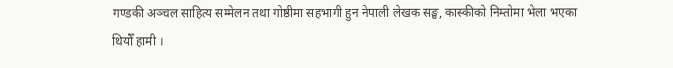गण्डकी अञ्चल साहित्य सम्मेलन तथा गोष्ठीमा सहभागी हुन नेपाली लेखक सङ्घ, कास्कीको निम्तोमा भेला भएका थियौँ हामी ।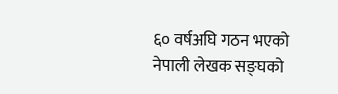६० वर्षअघि गठन भएको नेपाली लेखक सङ्घको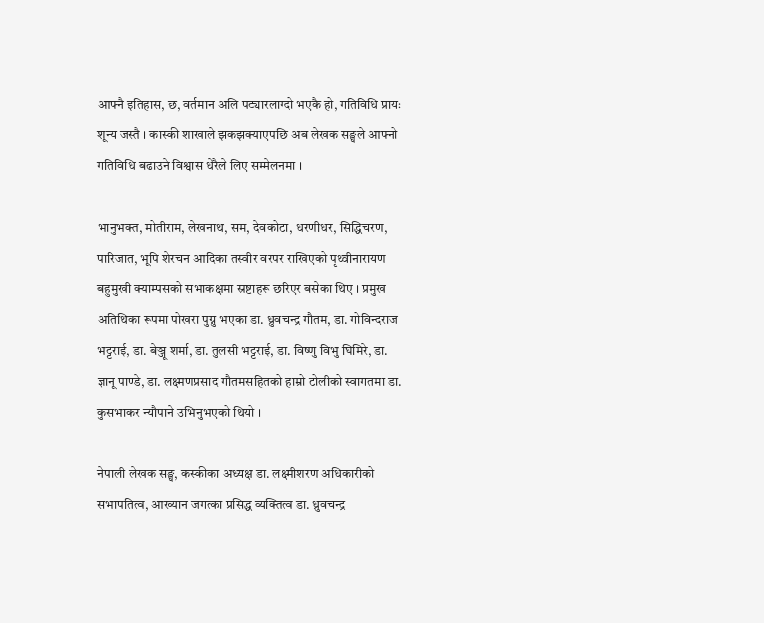आफ्नै इतिहास, छ, वर्तमान अलि पट्यारलाग्दो भएकै हो, गतिविधि प्रायः शून्य जस्तै । कास्की शाखाले झकझक्याएपछि अब लेखक सङ्घले आफ्नो गतिविधि बढाउने विश्वास धेरैले लिए सम्मेलनमा ।

भानुभक्त, मोतीराम, लेखनाथ, सम, देवकोटा, धरणीधर, सिद्धिचरण, पारिजात, भूपि शेरचन आदिका तस्वीर वरपर राखिएको पृथ्वीनारायण बहुमुखी क्याम्पसको सभाकक्षमा स्रष्टाहरू छरिएर बसेका थिए । प्रमुख अतिथिका रूपमा पोखरा पुग्नु भएका डा. ध्रुवचन्द्र गौतम, डा. गोविन्दराज भट्टराई, डा. बेञ्जू शर्मा, डा. तुलसी भट्टराई, डा. विष्णु विभु घिमिरे, डा. ज्ञानू पाण्डे, डा. लक्ष्मणप्रसाद गौतमसहितको हाम्रो टोलीको स्वागतमा डा. कुसभाकर न्यौपाने उभिनुभएको थियो ।

नेपाली लेखक सङ्घ, कस्कीका अध्यक्ष डा. लक्ष्मीशरण अधिकारीको सभापतित्व, आख्यान जगत्का प्रसिद्ध व्यक्तित्व डा. ध्रुवचन्द्र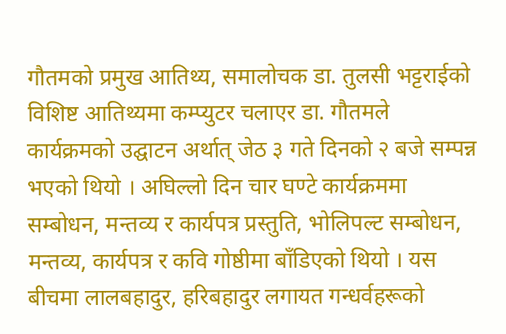गौतमको प्रमुख आतिथ्य, समालोचक डा. तुलसी भट्टराईको विशिष्ट आतिथ्यमा कम्प्युटर चलाएर डा. गौतमले कार्यक्रमको उद्घाटन अर्थात् जेठ ३ गते दिनको २ बजे सम्पन्न भएको थियो । अघिल्लो दिन चार घण्टे कार्यक्रममा सम्बोधन, मन्तव्य र कार्यपत्र प्रस्तुति, भोलिपल्ट सम्बोधन, मन्तव्य, कार्यपत्र र कवि गोष्ठीमा बाँडिएको थियो । यस बीचमा लालबहादुर, हरिबहादुर लगायत गन्धर्वहरूको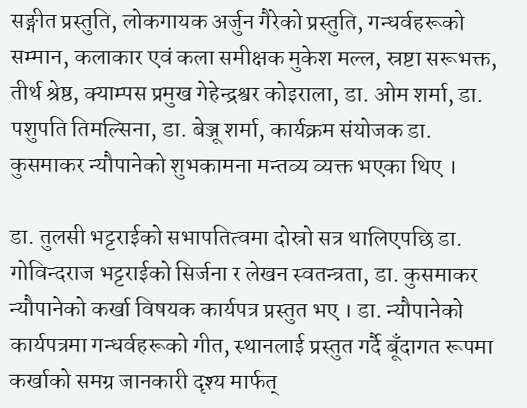सङ्गीत प्रस्तुति, लोकगायक अर्जुन गैरेको प्रस्तुति, गन्धर्वहरूको सम्मान, कलाकार एवं कला समीक्षक मुकेश मल्ल, स्रष्टा सरूभक्त, तीर्थ श्रेष्ठ, क्याम्पस प्रमुख गेहेन्द्रश्वर कोइराला, डा. ओम शर्मा, डा. पशुपति तिमल्सिना, डा. बेञ्जू शर्मा, कार्यक्रम संयोजक डा. कुसमाकर न्यौपानेको शुभकामना मन्तव्य व्यक्त भएका थिए ।

डा. तुलसी भट्टराईको सभापतित्वमा दोस्रो सत्र थालिएपछि डा. गोविन्दराज भट्टराईको सिर्जना र लेखन स्वतन्त्रता, डा. कुसमाकर न्यौपानेको कर्खा विषयक कार्यपत्र प्रस्तुत भए । डा. न्यौपानेको कार्यपत्रमा गन्धर्वहरूको गीत, स्थानलाई प्रस्तुत गर्दै बूँदागत रूपमा कर्खाको समग्र जानकारी दृश्य मार्फत्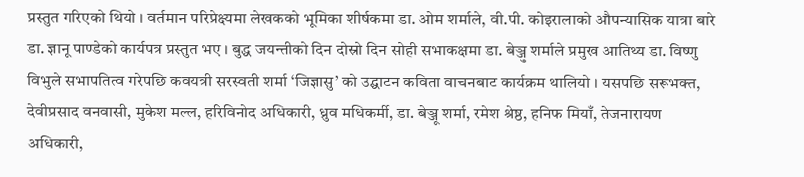प्रस्तुत गरिएको थियो । वर्तमान परिप्रेक्ष्यमा लेखकको भूमिका शीर्षकमा डा. ओम शर्माले, वी.पी. कोइरालाको औपन्यासिक यात्रा बारे डा. ज्ञानू पाण्डेको कार्यपत्र प्रस्तुत भए । बुद्ध जयन्तीको दिन दोस्रो दिन सोही सभाकक्षमा डा. बेञ्जु शर्माले प्रमुख आतिथ्य डा. विष्णु विभुले सभापतित्व गरेपछि कवयत्री सरस्वती शर्मा ‘जिज्ञासु’ को उद्घाटन कविता वाचनबाट कार्यक्रम थालियो । यसपछि सरूभक्त, देवीप्रसाद वनवासी, मुकेश मल्ल, हरिविनोद अधिकारी, ध्रुव मधिकर्मी, डा. बेञ्जू शर्मा, रमेश श्रेष्ठ, हनिफ मियाँ, तेजनारायण अधिकारी,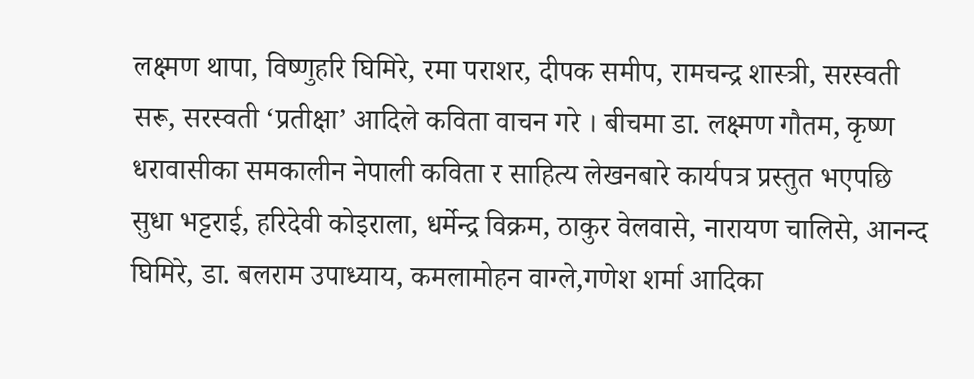लक्ष्मण थापा, विष्णुहरि घिमिरे, रमा पराशर, दीपक समीप, रामचन्द्र शास्त्री, सरस्वती सरू, सरस्वती ‘प्रतीक्षा’ आदिले कविता वाचन गरे । बीचमा डा. लक्ष्मण गौतम, कृष्ण धरावासीका समकालीन नेपाली कविता र साहित्य लेखनबारे कार्यपत्र प्रस्तुत भएपछि सुधा भट्टराई, हरिदेवी कोइराला, धर्मेन्द्र विक्रम, ठाकुर वेलवासे, नारायण चालिसे, आनन्द घिमिरे, डा. बलराम उपाध्याय, कमलामोहन वाग्ले,गणेश शर्मा आदिका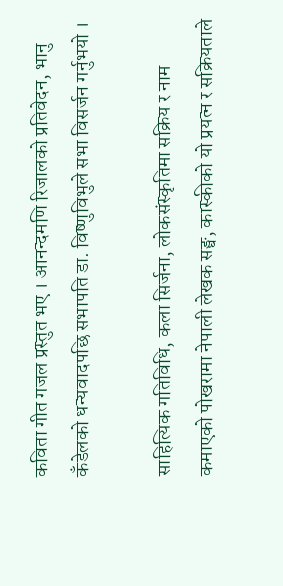कविता गीत गजल प्रस्तुत भए । आनन्दमणि रिजालको प्रतिवेदन, भानु कँडेलको धन्यवादपछि सभापति डा. विष्णुविभुले सभा विसर्जन गर्नुभयो ।

साहित्यिक गतिविधि, कला सिर्जना, लोकसंस्कृतिमा सक्रिय र नाम कमाएको पोखरामा नेपाली लेखक सङ्घ, कास्कीको यो प्रयत्न र सक्रियताले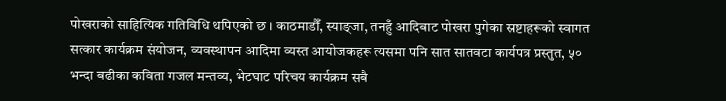पोखराको साहित्यिक गतिविधि थपिएको छ । काठमाडौँ, स्याङ्जा, तनहुँ आदिबाट पोखरा पुगेका स्रष्टाहरूको स्वागत सत्कार कार्यक्रम संयोजन, व्यवस्थापन आदिमा व्यस्त आयोजकहरू त्यसमा पनि सात सातवटा कार्यपत्र प्रस्तुत, ५० भन्दा बढीका कविता गजल मन्तव्य, भेटघाट परिचय कार्यक्रम सबै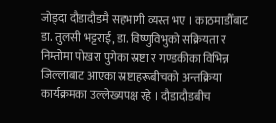जोड्दा दौडादौडमै सहभागी व्यस्त भए । काठमाडौँबाट डा. तुलसी भट्टराई, डा. विष्णुविभुको सक्रियता र निम्तोमा पोखरा पुगेका स्रष्टा र गण्डकीका विभिन्न जिल्लाबाट आएका स्रष्टाहरूबीचको अन्तक्रिया कार्यक्रमका उल्लेख्यपक्ष रहे । दौडादौडबीच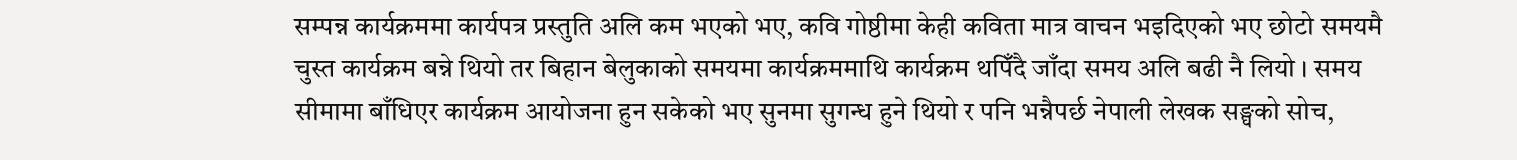सम्पन्न कार्यक्रममा कार्यपत्र प्रस्तुति अलि कम भएको भए, कवि गोष्ठीमा केही कविता मात्र वाचन भइदिएको भए छोटो समयमै चुस्त कार्यक्रम बन्ने थियो तर बिहान बेलुकाको समयमा कार्यक्रममाथि कार्यक्रम थपिँदै जाँदा समय अलि बढी नै लियो । समय सीमामा बाँधिएर कार्यक्रम आयोजना हुन सकेको भए सुनमा सुगन्ध हुने थियो र पनि भन्नैपर्छ नेपाली लेखक सङ्घको सोच,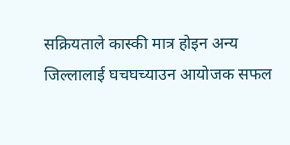सक्रियताले कास्की मात्र होइन अन्य जिल्लालाई घचघच्याउन आयोजक सफल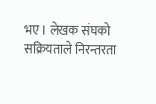भए । लेखक संघको सक्रियताले निरन्तरता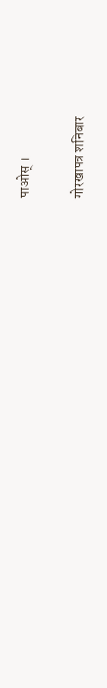पाओस् ।

गोरखापत्र शनिबार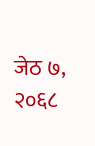जेठ ७, २०६८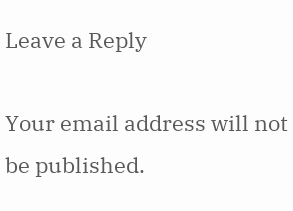Leave a Reply

Your email address will not be published.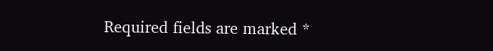Required fields are marked *